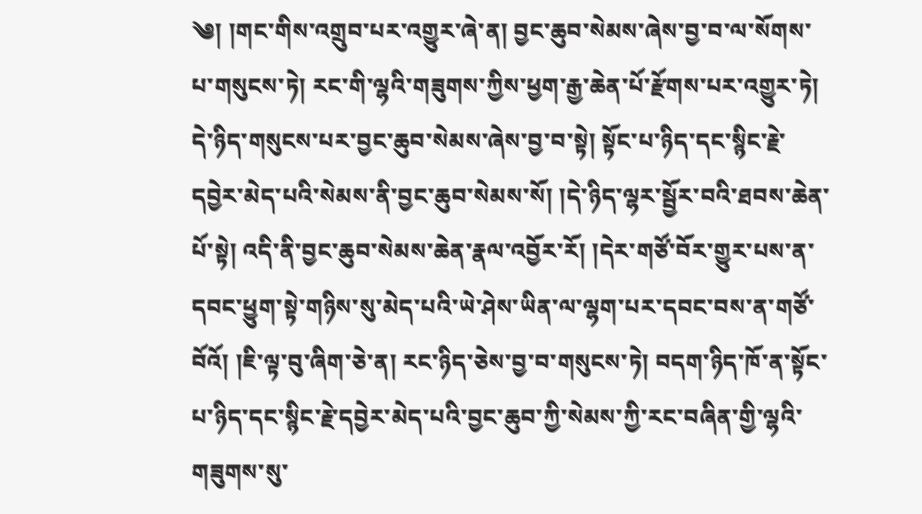༄། །གང་གིས་འགྲུབ་པར་འགྱུར་ཞེ་ན། བྱང་ཆུབ་སེམས་ཞེས་བྱ་བ་ལ་སོགས་པ་གསུངས་ཏེ། རང་གི་ལྷའི་གཟུགས་ཀྱིས་ཕྱག་རྒྱ་ཆེན་པོ་རྫོགས་པར་འགྱུར་ཏེ། དེ་ཉིད་གསུངས་པར་བྱང་ཆུབ་སེམས་ཞེས་བྱ་བ་སྟེ། སྟོང་པ་ཉིད་དང་སྙིང་རྗེ་དབྱེར་མེད་པའི་སེམས་ནི་བྱང་ཆུབ་སེམས་སོ། །དེ་ཉིད་ལྷར་སྦྱོར་བའི་ཐབས་ཆེན་པོ་སྟེ། འདི་ནི་བྱང་ཆུབ་སེམས་ཆེན་རྣལ་འབྱོར་རོ། །དེར་གཙོ་བོར་གྱུར་པས་ན་དབང་ཕྱུག་སྟེ་གཉིས་སུ་མེད་པའི་ཡེ་ཤེས་ཡིན་ལ་ལྷག་པར་དབང་བས་ན་གཙོ་བོའོ། །ཇི་ལྟ་བུ་ཞིག་ཅེ་ན། རང་ཉིད་ཅེས་བྱ་བ་གསུངས་ཏེ། བདག་ཉིད་ཁོ་ན་སྟོང་པ་ཉིད་དང་སྙིང་རྗེ་དབྱེར་མེད་པའི་བྱང་ཆུབ་ཀྱི་སེམས་ཀྱི་རང་བཞིན་གྱི་ལྷའི་གཟུགས་སུ་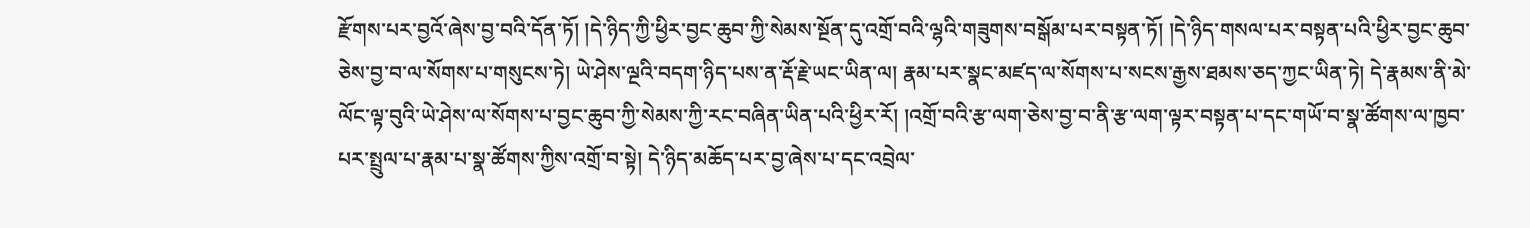རྫོགས་པར་བྱའོ་ཞེས་བྱ་བའི་དོན་ཏོ། །དེ་ཉིད་ཀྱི་ཕྱིར་བྱང་ཆུབ་ཀྱི་སེམས་སྔོན་དུ་འགྲོ་བའི་ལྷའི་གཟུགས་བསྒོམ་པར་བསྟན་ཏོ། །དེ་ཉིད་གསལ་པར་བསྟན་པའི་ཕྱིར་བྱང་ཆུབ་ཅེས་བྱ་བ་ལ་སོགས་པ་གསུངས་ཏེ། ཡེ་ཤེས་ལྔའི་བདག་ཉིད་པས་ན་རྡོ་རྗེ་ཡང་ཡིན་ལ། རྣམ་པར་སྣང་མཛད་ལ་སོགས་པ་སངས་རྒྱས་ཐམས་ཅད་ཀྱང་ཡིན་ཏེ། དེ་རྣམས་ནི་མེ་ལོང་ལྟ་བུའི་ཡེ་ཤེས་ལ་སོགས་པ་བྱང་ཆུབ་ཀྱི་སེམས་ཀྱི་རང་བཞིན་ཡིན་པའི་ཕྱིར་རོ། །འགྲོ་བའི་རྩ་ལག་ཅེས་བྱ་བ་ནི་རྩ་ལག་ལྟར་བསྟན་པ་དང་གཡོ་བ་སྣ་ཚོགས་ལ་ཁྱབ་པར་སྤྲུལ་པ་རྣམ་པ་སྣ་ཚོགས་ཀྱིས་འགྲོ་བ་སྟེ། དེ་ཉིད་མཆོད་པར་བྱ་ཞེས་པ་དང་འབྲེལ་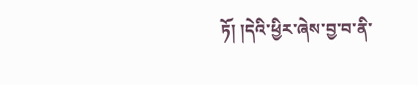ཏོ། །དེའི་ཕྱིར་ཞེས་བྱ་བ་ནི་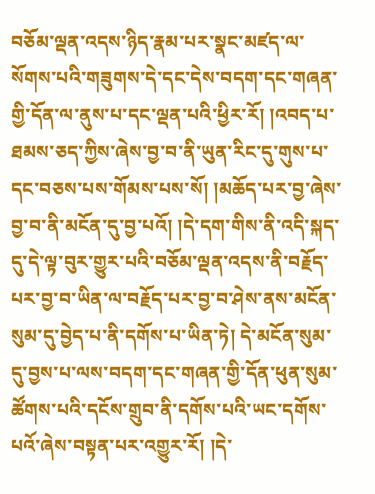བཅོམ་ལྡན་འདས་ཉིད་རྣམ་པར་སྣང་མཛད་ལ་སོགས་པའི་གཟུགས་དེ་དང་དེས་བདག་དང་གཞན་གྱི་དོན་ལ་ནུས་པ་དང་ལྡན་པའི་ཕྱིར་རོ། །འབད་པ་ཐམས་ཅད་ཀྱིས་ཞེས་བྱ་བ་ནི་ཡུན་རིང་དུ་གུས་པ་དང་བཅས་པས་གོམས་པས་སོ། །མཆོད་པར་བྱ་ཞེས་བྱ་བ་ནི་མངོན་དུ་བྱ་པའོ། །དེ་དག་གིས་ནི་འདི་སྐད་དུ་དེ་ལྟ་བུར་གྱུར་པའི་བཅོམ་ལྡན་འདས་ནི་བརྗོད་པར་བྱ་བ་ཡིན་ལ་བརྗོད་པར་བྱ་བ་ཤེས་ནས་མངོན་སུམ་དུ་བྱེད་པ་ནི་དགོས་པ་ཡིན་ཏེ། དེ་མངོན་སུམ་དུ་བྱས་པ་ལས་བདག་དང་གཞན་གྱི་དོན་ཕུན་སུམ་ཚོགས་པའི་དངོས་གྲུབ་ནི་དགོས་པའི་ཡང་དགོས་པའོ་ཞེས་བསྟན་པར་འགྱུར་རོ། །དེ་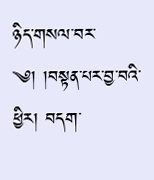ཉིད་གསལ་བར་
༄། །བསྟན་པར་བྱ་བའི་ཕྱིར། བདག་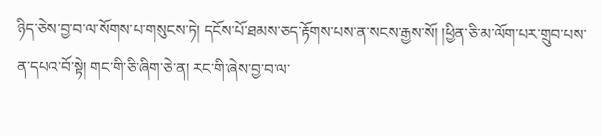ཉིད་ཅེས་བྱ་བ་ལ་སོགས་པ་གསུངས་ཏེ། དངོས་པོ་ཐམས་ཅད་རྟོགས་པས་ན་སངས་རྒྱས་སོ། །ཕྱིན་ཅི་མ་ལོག་པར་གྲུབ་པས་ན་དཔའ་བོ་སྟེ། གང་གི་ཅི་ཞིག་ཅེ་ན། རང་གི་ཞེས་བྱ་བ་ལ་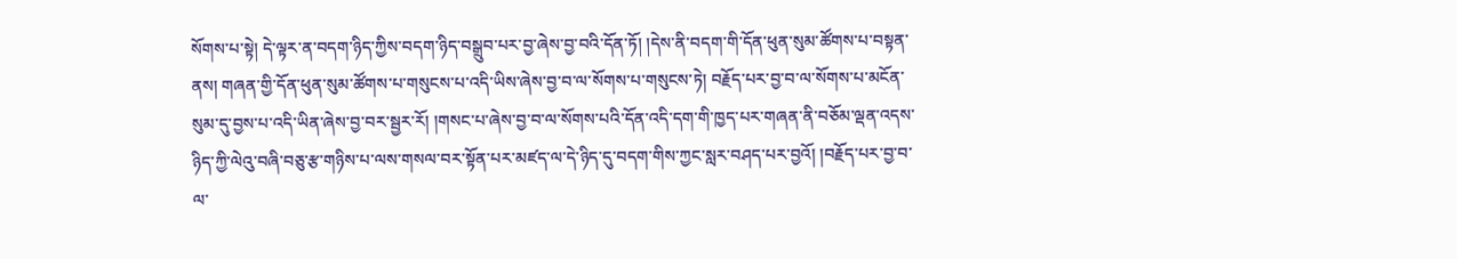སོགས་པ་སྟེ། དེ་ལྟར་ན་བདག་ཉིད་ཀྱིས་བདག་ཉིད་བསྒྲུབ་པར་བྱ་ཞེས་བྱ་བའི་དོན་ཏོ། །དེས་ནི་བདག་གི་དོན་ཕུན་སུམ་ཚོགས་པ་བསྟན་ནས། གཞན་གྱི་དོན་ཕུན་སུམ་ཚོགས་པ་གསུངས་པ་འདི་ཡིས་ཞེས་བྱ་བ་ལ་སོགས་པ་གསུངས་ཏེ། བརྗོད་པར་བྱ་བ་ལ་སོགས་པ་མངོན་སུམ་དུ་བྱས་པ་འདི་ཡིན་ཞེས་བྱ་བར་སྦྱར་རོ། །གསང་པ་ཞེས་བྱ་བ་ལ་སོགས་པའི་དོན་འདི་དག་གི་ཁྱད་པར་གཞན་ནི་བཅོམ་ལྡན་འདས་ཉིད་ཀྱི་ལེའུ་བཞི་བཅུ་རྩ་གཉིས་པ་ལས་གསལ་བར་སྟོན་པར་མཛད་ལ་དེ་ཉིད་དུ་བདག་གིས་ཀྱང་སླར་བཤད་པར་བྱའོ། །བརྗོད་པར་བྱ་བ་ལ་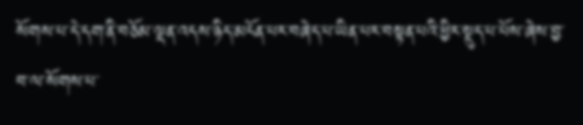སོགས་པ་དེ་དག་ནི་བཅོམ་ལྡན་འདས་ཉིད་མངོན་པར་བཞེད་པ་ཡིན་པར་བསྟན་པའི་ཕྱིར་སྡུད་པ་པོས་ཞེས་བྱ་བ་ལ་སོགས་པ་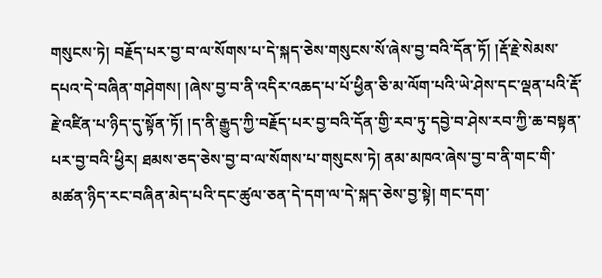གསུངས་ཏེ། བརྗོད་པར་བྱ་བ་ལ་སོགས་པ་དེ་སྐད་ཅེས་གསུངས་སོ་ཞེས་བྱ་བའི་དོན་ཏོ། །རྡོ་རྗེ་སེམས་དཔའ་དེ་བཞིན་གཤེགས། །ཞེས་བྱ་བ་ནི་འདིར་འཆད་པ་པོ་ཕྱིན་ཅི་མ་ལོག་པའི་ཡེ་ཤེས་དང་ལྡན་པའི་རྡོ་རྗེ་འཛིན་པ་ཉིད་དུ་སྟོན་ཏོ། །ད་ནི་རྒྱུད་ཀྱི་བརྗོད་པར་བྱ་བའི་དོན་གྱི་རབ་ཏུ་དབྱེ་བ་ཤེས་རབ་ཀྱི་ཆ་བསྟན་པར་བྱ་བའི་ཕྱིར། ཐམས་ཅད་ཅེས་བྱ་བ་ལ་སོགས་པ་གསུངས་ཏེ། ནམ་མཁའ་ཞེས་བྱ་བ་ནི་གང་གི་མཚན་ཉིད་རང་བཞིན་མེད་པའི་དང་ཚུལ་ཅན་དེ་དག་ལ་དེ་སྐད་ཅེས་བྱ་སྟེ། གང་དག་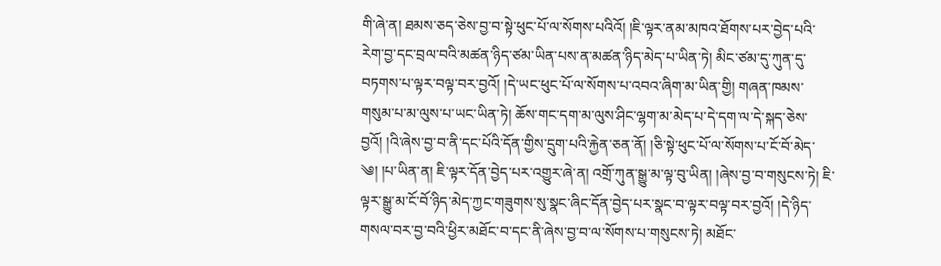གི་ཞེ་ན། ཐམས་ཅད་ཅེས་བྱ་བ་སྟེ་ཕུང་པོ་ལ་སོགས་པའིའོ། །ཇི་ལྟར་ནམ་མཁའ་ཐོགས་པར་བྱེད་པའི་རེག་བྱ་དང་བྲལ་བའི་མཚན་ཉིད་ཙམ་ཡིན་པས་ན་མཚན་ཉིད་མེད་པ་ཡིན་ཏེ། མིང་ཙམ་དུ་ཀུན་དུ་བཏགས་པ་ལྟར་བལྟ་བར་བྱའོ། །དེ་ཡང་ཕུང་པོ་ལ་སོགས་པ་འབའ་ཞིག་མ་ཡིན་གྱི། གཞན་ཁམས་གསུམ་པ་མ་ལུས་པ་ཡང་ཡིན་ཏེ། ཆོས་གང་དག་མ་ལུས་ཤིང་ལྷག་མ་མེད་པ་དེ་དག་ལ་དེ་སྐད་ཅེས་བྱའོ། །འི་ཞེས་བྱ་བ་ནི་དང་པོའི་དོན་གྱིས་དྲུག་པའི་རྐྱེན་ཅན་ནོ། །ཅི་སྟེ་ཕུང་པོ་ལ་སོགས་པ་ངོ་བོ་མེད་
༄། །པ་ཡིན་ན། ཇི་ལྟར་དོན་བྱེད་པར་འགྱུར་ཞེ་ན། འགྲོ་ཀུན་སྒྱུ་མ་ལྟ་བུ་ཡིན། །ཞེས་བྱ་བ་གསུངས་ཏེ། ཇི་ལྟར་སྒྱུ་མ་ངོ་བོ་ཉིད་མེད་ཀྱང་གཟུགས་སུ་སྣང་ཞིང་དོན་བྱེད་པར་སྣང་བ་ལྟར་བལྟ་བར་བྱའོ། །དེ་ཉིད་གསལ་བར་བྱ་བའི་ཕྱིར་མཐོང་བ་དང་ནི་ཞེས་བྱ་བ་ལ་སོགས་པ་གསུངས་ཏེ། མཐོང་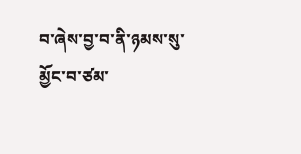བ་ཞེས་བྱ་བ་ནི་ཉམས་སུ་མྱོང་བ་ཙམ་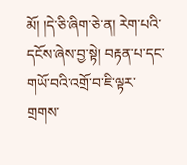མོ། །དེ་ཅི་ཞིག་ཅེ་ན། རེག་པའི་དངོས་ཞེས་བྱ་སྟེ། བརྟན་པ་དང་གཡོ་བའི་འགྲོ་བ་ཇི་ལྟར་གྲགས་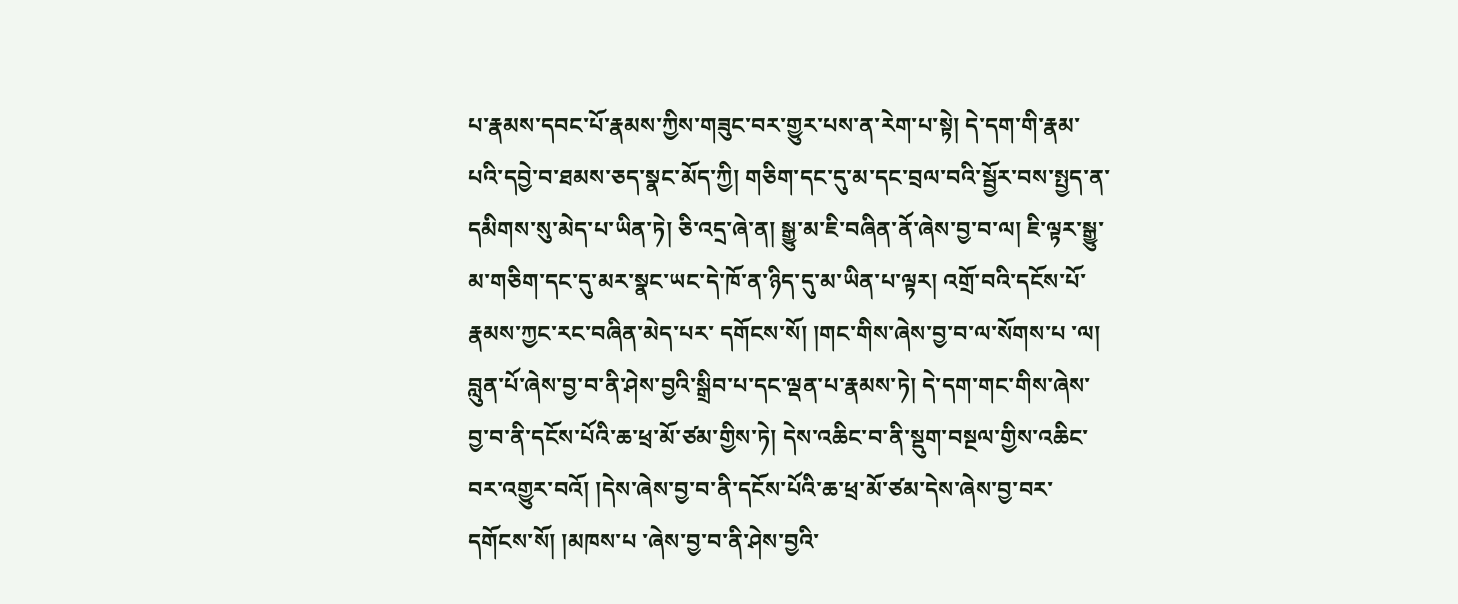པ་རྣམས་དབང་པོ་རྣམས་ཀྱིས་གཟུང་བར་གྱུར་པས་ན་རེག་པ་སྟེ། དེ་དག་གི་རྣམ་པའི་དབྱེ་བ་ཐམས་ཅད་སྣང་མོད་ཀྱི། གཅིག་དང་དུ་མ་དང་བྲལ་བའི་སྦྱོར་བས་སྤྱད་ན་དམིགས་སུ་མེད་པ་ཡིན་ཏེ། ཅི་འདྲ་ཞེ་ན། སྒྱུ་མ་ཇི་བཞིན་ནོ་ཞེས་བྱ་བ་ལ། ཇི་ལྟར་སྒྱུ་མ་གཅིག་དང་དུ་མར་སྣང་ཡང་དེ་ཁོ་ན་ཉིད་དུ་མ་ཡིན་པ་ལྟར། འགྲོ་བའི་དངོས་པོ་རྣམས་ཀྱང་རང་བཞིན་མེད་པར་ དགོངས་སོ། །གང་གིས་ཞེས་བྱ་བ་ལ་སོགས་པ ་ལ། བླུན་པོ་ཞེས་བྱ་བ་ནི་ཤེས་བྱའི་སྒྲིབ་པ་དང་ལྡན་པ་རྣམས་ཏེ། དེ་དག་གང་གིས་ཞེས་བྱ་བ་ནི་དངོས་པོའི་ཆ་ཕྲ་མོ་ཙམ་གྱིས་ཏེ། དེས་འཆིང་བ་ནི་སྡུག་བསྔལ་གྱིས་འཆིང་བར་འགྱུར་བའོ། །དེས་ཞེས་བྱ་བ་ནི་དངོས་པོའི་ཆ་ཕྲ་མོ་ཙམ་དེས་ཞེས་བྱ་བར་ དགོངས་སོ། །མཁས་པ ་ཞེས་བྱ་བ་ནི་ཤེས་བྱའི་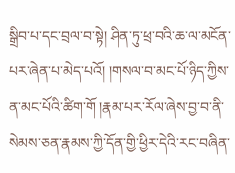སྒྲིབ་པ་དང་བྲལ་བ་སྟེ། ཤིན་ཏུ་ཕྲ་བའི་ཆ་ལ་མངོན་པར་ཞེན་པ་མེད་པའོ། །གསལ་བ་མང་པོ་ཉིད་ཀྱིས་ན་མང་པོའི་ཚིག་གོ །རྣམ་པར་རོལ་ཞེས་བྱ་བ་ནི་སེམས་ཅན་རྣམས་ཀྱི་དོན་གྱི་ཕྱིར་དེའི་རང་བཞིན་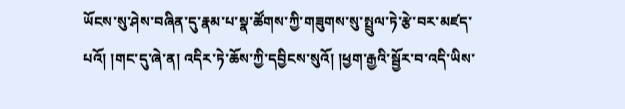ཡོངས་སུ་ཤེས་བཞིན་དུ་རྣམ་པ་སྣ་ཚོགས་ཀྱི་གཟུགས་སུ་སྤྲུལ་ཏེ་རྩེ་བར་མཛད་པའོ། །གང་དུ་ཞེ་ན། འདིར་ཏེ་ཆོས་ཀྱི་དབྱིངས་སུའོ། །ཕྱག་རྒྱའི་སྦྱོར་བ་འདི་ཡིས་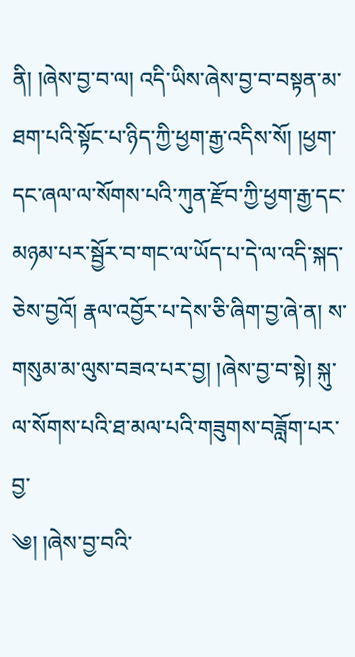ནི། །ཞེས་བྱ་བ་ལ། འདི་ཡིས་ཞེས་བྱ་བ་བསྟན་མ་ཐག་པའི་སྟོང་པ་ཉིད་ཀྱི་ཕྱག་རྒྱ་འདིས་སོ། །ཕྱག་དང་ཞལ་ལ་སོགས་པའི་ཀུན་རྫོབ་ཀྱི་ཕྱག་རྒྱ་དང་མཉམ་པར་སྦྱོར་བ་གང་ལ་ཡོད་པ་དེ་ལ་འདི་སྐད་ཅེས་བྱའོ། རྣལ་འབྱོར་པ་དེས་ཅི་ཞིག་བྱ་ཞེ་ན། ས་གསུམ་མ་ལུས་བཟའ་པར་བྱ། །ཞེས་བྱ་བ་སྟེ། སྐུ་ལ་སོགས་པའི་ཐ་མལ་པའི་གཟུགས་བཟློག་པར་བྱ་
༄། །ཞེས་བྱ་བའི་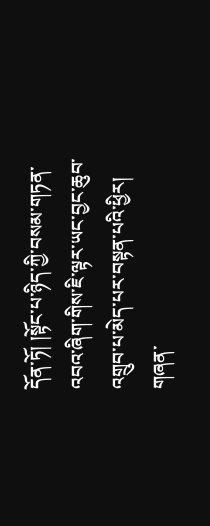དོན་ཏོ། །སྟོང་པ་ཉིད་ཀྱི་བསམ་གཏན་འབའ་ཞིག་གིས་ཇི་ལྟར་ཡང་བྱང་ཆུབ་འགྲུབ་པ་མེད་པར་བསྟན་པའི་ཕྱིར། གཞན་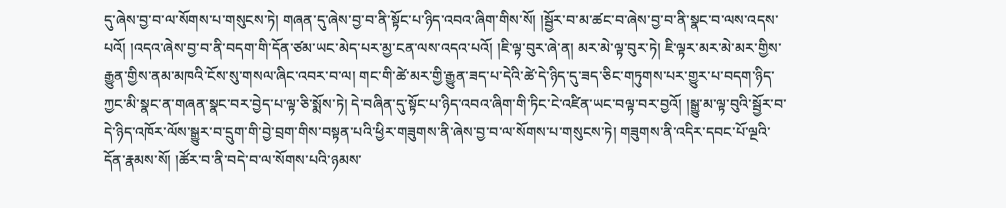དུ་ཞེས་བྱ་བ་ལ་སོགས་པ་གསུངས་ཏེ། གཞན་དུ་ཞེས་བྱ་བ་ནི་སྟོང་པ་ཉིད་འབའ་ཞིག་གིས་སོ། །སྦྱོར་བ་མ་ཚང་བ་ཞེས་བྱ་བ་ནི་སྣང་བ་ལས་འདས་པའོ། །འདའ་ཞེས་བྱ་བ་ནི་བདག་གི་དོན་ཙམ་ཡང་མེད་པར་མྱ་ངན་ལས་འདའ་པའོ། །ཇི་ལྟ་བུར་ཞེ་ན། མར་མེ་ལྟ་བུར་ཏེ། ཇི་ལྟར་མར་མེ་མར་གྱིས་རྒྱུན་གྱིས་ནམ་མཁའི་ངོས་སུ་གསལ་ཞིང་འབར་བ་ལ། གང་གི་ཚེ་མར་གྱི་རྒྱུན་ཟད་པ་དེའི་ཚེ་དེ་ཉིད་དུ་ཟད་ཅིང་གཏུགས་པར་གྱུར་པ་བདག་ཉིད་ཀྱང་མི་སྣང་ན་གཞན་སྣང་བར་བྱེད་པ་ལྟ་ཅི་སྨོས་ཏེ། དེ་བཞིན་དུ་སྟོང་པ་ཉིད་འབའ་ཞིག་གི་ཏིང་ངེ་འཛིན་ཡང་བལྟ་བར་བྱའོ། །སྒྱུ་མ་ལྟ་བུའི་སྦྱོར་བ་དེ་ཉིད་འཁོར་ལོས་སྒྱུར་བ་དྲུག་གི་བྱེ་བྲག་གིས་བསྟན་པའི་ཕྱིར་གཟུགས་ནི་ཞེས་བྱ་བ་ལ་སོགས་པ་གསུངས་ཏེ། གཟུགས་ནི་འདིར་དབང་པོ་ལྔའི་དོན་རྣམས་སོ། །ཚོར་བ་ནི་བདེ་བ་ལ་སོགས་པའི་ཉམས་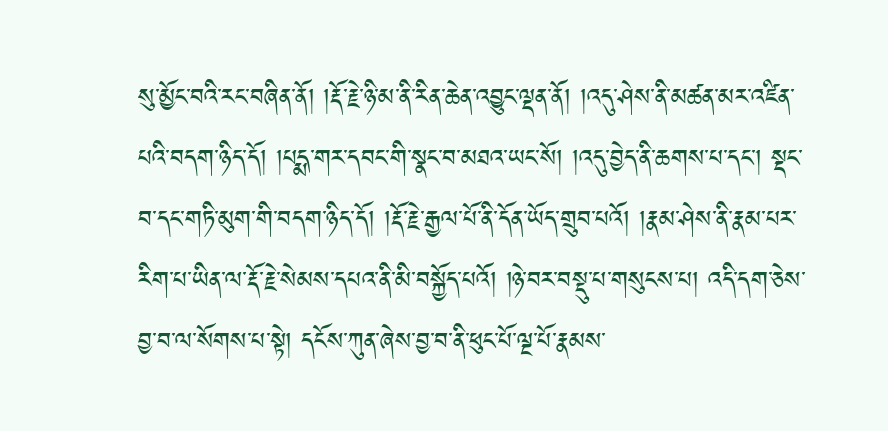སུ་མྱོང་བའི་རང་བཞིན་ནོ། །རྡོ་རྗེ་ཉི་མ་ནི་རིན་ཆེན་འབྱུང་ལྡན་ནོ། །འདུ་ཤེས་ནི་མཚན་མར་འཛིན་པའི་བདག་ཉིད་དོ། །པདྨ་གར་དབང་གི་སྣང་བ་མཐའ་ཡང་སོ། །འདུ་བྱེད་ནི་ཆགས་པ་དང་། སྡང་བ་དང་གཏི་མུག་གི་བདག་ཉིད་དོ། །རྡོ་རྗེ་རྒྱལ་པོ་ནི་དོན་ཡོད་གྲུབ་པའོ། །རྣམ་ཤེས་ནི་རྣམ་པར་རིག་པ་ཡིན་ལ་རྡོ་རྗེ་སེམས་དཔའ་ནི་མི་བསྐྱོད་པའོ། །ཉེ་བར་བསྡུ་པ་གསུངས་པ། འདི་དག་ཅེས་བྱ་བ་ལ་སོགས་པ་སྟེ། དངོས་ཀུན་ཞེས་བྱ་བ་ནི་ཕུང་པོ་ལྔ་པོ་རྣམས་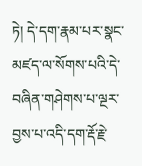ཏེ། དེ་དག་རྣམ་པར་སྣང་མཛད་ལ་སོགས་པའི་དེ་བཞིན་གཤེགས་པ་ལྔར་བྱས་པ་འདི་དག་རྡོ་རྗེ་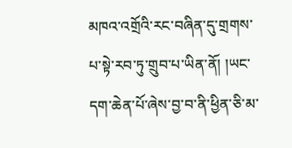མཁའ་འགྲོའི་རང་བཞིན་དུ་གྲགས་པ་སྟེ་རབ་ཏུ་གྲུབ་པ་ཡིན་ནོ། །ཡང་དག་ཆེན་པོ་ཞེས་བྱ་བ་ནི་ཕྱིན་ཅི་མ་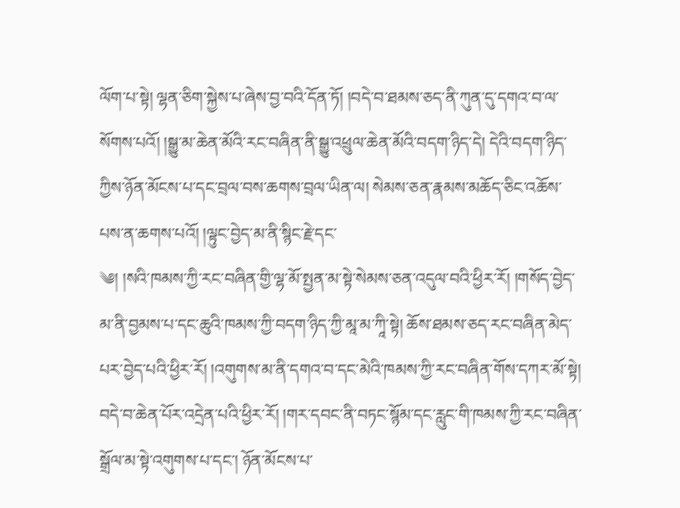ལོག་པ་སྟེ། ལྷན་ཅིག་སྐྱེས་པ་ཞེས་བྱ་བའི་དོན་ཏོ། །བདེ་བ་ཐམས་ཅད་ནི་ཀུན་དུ་དགའ་བ་ལ་སོགས་པའོ། །སྒྱུ་མ་ཆེན་མོའི་རང་བཞིན་ནི་སྒྱུ་འཕྲུལ་ཆེན་མོའི་བདག་ཉིད་དེ། དེའི་བདག་ཉིད་ཀྱིས་ཉོན་མོངས་པ་དང་བྲལ་བས་ཆགས་བྲལ་ཡིན་ལ། སེམས་ཅན་རྣམས་མཆོད་ཅིང་འཆོས་པས་ན་ཆགས་པའོ། །ལྟུང་བྱེད་མ་ནི་སྙིང་རྗེ་དང་
༄། །སའི་ཁམས་ཀྱི་རང་བཞིན་གྱི་ལྷ་མོ་སྤྱན་མ་སྟེ་སེམས་ཅན་འདུལ་བའི་ཕྱིར་རོ། །གསོད་བྱེད་མ་ནི་བྱམས་པ་དང་ཆུའི་ཁམས་ཀྱི་བདག་ཉིད་ཀྱི་མཱ་མ་ཀཱི་སྟེ། ཆོས་ཐམས་ཅད་རང་བཞིན་མེད་པར་བྱེད་པའི་ཕྱིར་རོ། །འགུགས་མ་ནི་དགའ་བ་དང་མེའི་ཁམས་ཀྱི་རང་བཞིན་གོས་དཀར་མོ་སྟེ། བདེ་བ་ཆེན་པོར་འདྲེན་པའི་ཕྱིར་རོ། །གར་དབང་ནི་བཏང་སྙོམ་དང་རླུང་གི་ཁམས་ཀྱི་རང་བཞིན་སྒྲོལ་མ་སྟེ་འགུགས་པ་དང་། ཉོན་མོངས་པ་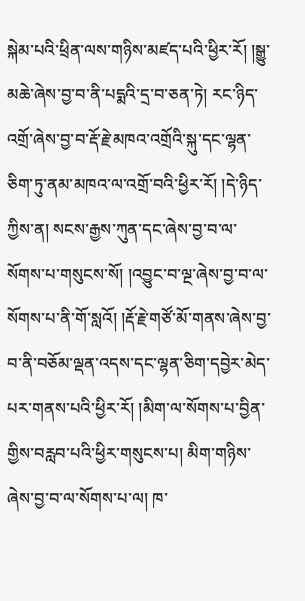སྐེམ་པའི་ཕྲིན་ལས་གཉིས་མཛད་པའི་ཕྱིར་རོ། །སྒྱུ་མཆེ་ཞེས་བྱ་བ་ནི་པདྨའི་དྲ་བ་ཅན་ཏེ། རང་ཉིད་འགྲོ་ཞེས་བྱ་བ་རྡོ་རྗེ་མཁའ་འགྲོའི་སྐུ་དང་ལྷན་ཅིག་ཏུ་ནམ་མཁའ་ལ་འགྲོ་བའི་ཕྱིར་རོ། །དེ་ཉིད་ཀྱིས་ན། སངས་རྒྱས་ཀུན་དང་ཞེས་བྱ་བ་ལ་སོགས་པ་གསུངས་སོ། །འབྱུང་བ་ལྔ་ཞེས་བྱ་བ་ལ་སོགས་པ་ནི་གོ་སླའོ། །རྡོ་རྗེ་གཙོ་མོ་གནས་ཞེས་བྱ་བ་ནི་བཅོམ་ལྡན་འདས་དང་ལྷན་ཅིག་དབྱེར་མེད་པར་གནས་པའི་ཕྱིར་རོ། །མིག་ལ་སོགས་པ་བྱིན་གྱིས་བརླབ་པའི་ཕྱིར་གསུངས་པ། མིག་གཉིས་ཞེས་བྱ་བ་ལ་སོགས་པ་ལ། ཁ་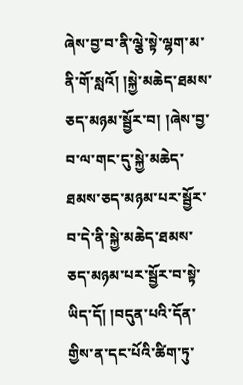ཞེས་བྱ་བ་ནི་ལྕེ་སྟེ་ལྷག་མ་ནི་གོ་སླའོ། །སྐྱེ་མཆེད་ཐམས་ཅད་མཉམ་སྦྱོར་བ། །ཞེས་བྱ་བ་ལ་གང་དུ་སྐྱེ་མཆེད་ཐམས་ཅད་མཉམ་པར་སྦྱོར་བ་དེ་ནི་སྐྱེ་མཆེད་ཐམས་ཅད་མཉམ་པར་སྦྱོར་བ་སྟེ་ཡིད་དོ། །བདུན་པའི་དོན་གྱིས་ན་དང་པོའི་ཚིག་ཏུ་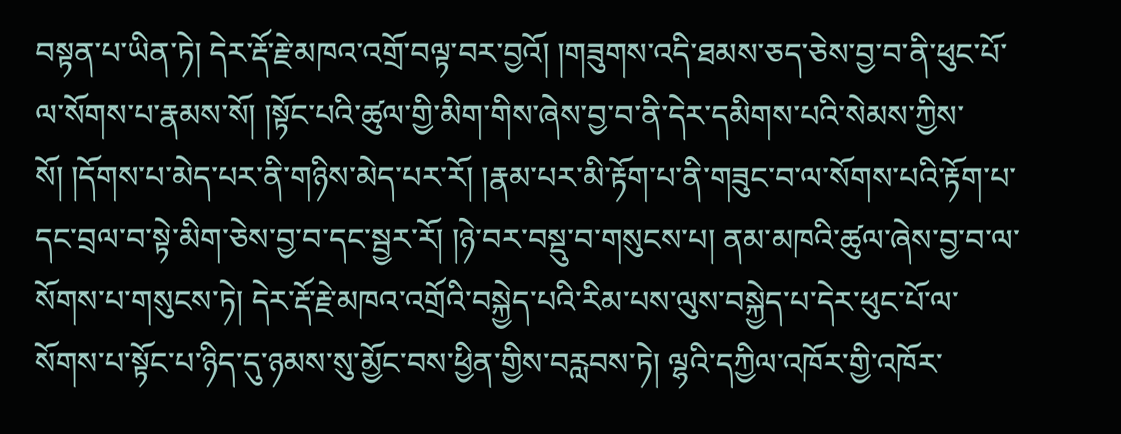བསྟན་པ་ཡིན་ཏེ། དེར་རྡོ་རྗེ་མཁའ་འགྲོ་བལྟ་བར་བྱའོ། །གཟུགས་འདི་ཐམས་ཅད་ཅེས་བྱ་བ་ནི་ཕུང་པོ་ལ་སོགས་པ་རྣམས་སོ། །སྟོང་པའི་ཚུལ་གྱི་མིག་གིས་ཞེས་བྱ་བ་ནི་དེར་དམིགས་པའི་སེམས་ཀྱིས་སོ། །དོགས་པ་མེད་པར་ནི་གཉིས་མེད་པར་རོ། །རྣམ་པར་མི་རྟོག་པ་ནི་གཟུང་བ་ལ་སོགས་པའི་རྟོག་པ་དང་བྲལ་བ་སྟེ་མིག་ཅེས་བྱ་བ་དང་སྦྱར་རོ། །ཉེ་བར་བསྡུ་བ་གསུངས་པ། ནམ་མཁའི་ཚུལ་ཞེས་བྱ་བ་ལ་སོགས་པ་གསུངས་ཏེ། དེར་རྡོ་རྗེ་མཁའ་འགྲོའི་བསྐྱེད་པའི་རིམ་པས་ལུས་བསྐྱེད་པ་དེར་ཕུང་པོ་ལ་སོགས་པ་སྟོང་པ་ཉིད་དུ་ཉམས་སུ་མྱོང་བས་ཕྱིན་གྱིས་བརླབས་ཏེ། ལྷའི་དཀྱིལ་འཁོར་གྱི་འཁོར་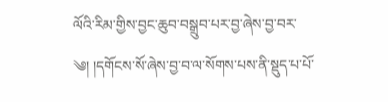ལོའི་རིམ་གྱིས་བྱང་ཆུབ་བསྒྲུབ་པར་བྱ་ཞེས་བྱ་བར་
༄། །དགོངས་སོ་ཞེས་བྱ་བ་ལ་སོགས་པས་ནི་སྡུད་པ་པོ་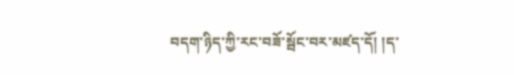བདག་ཉིད་ཀྱི་རང་བཟོ་སྦོང་བར་མཛད་དོ། །ད་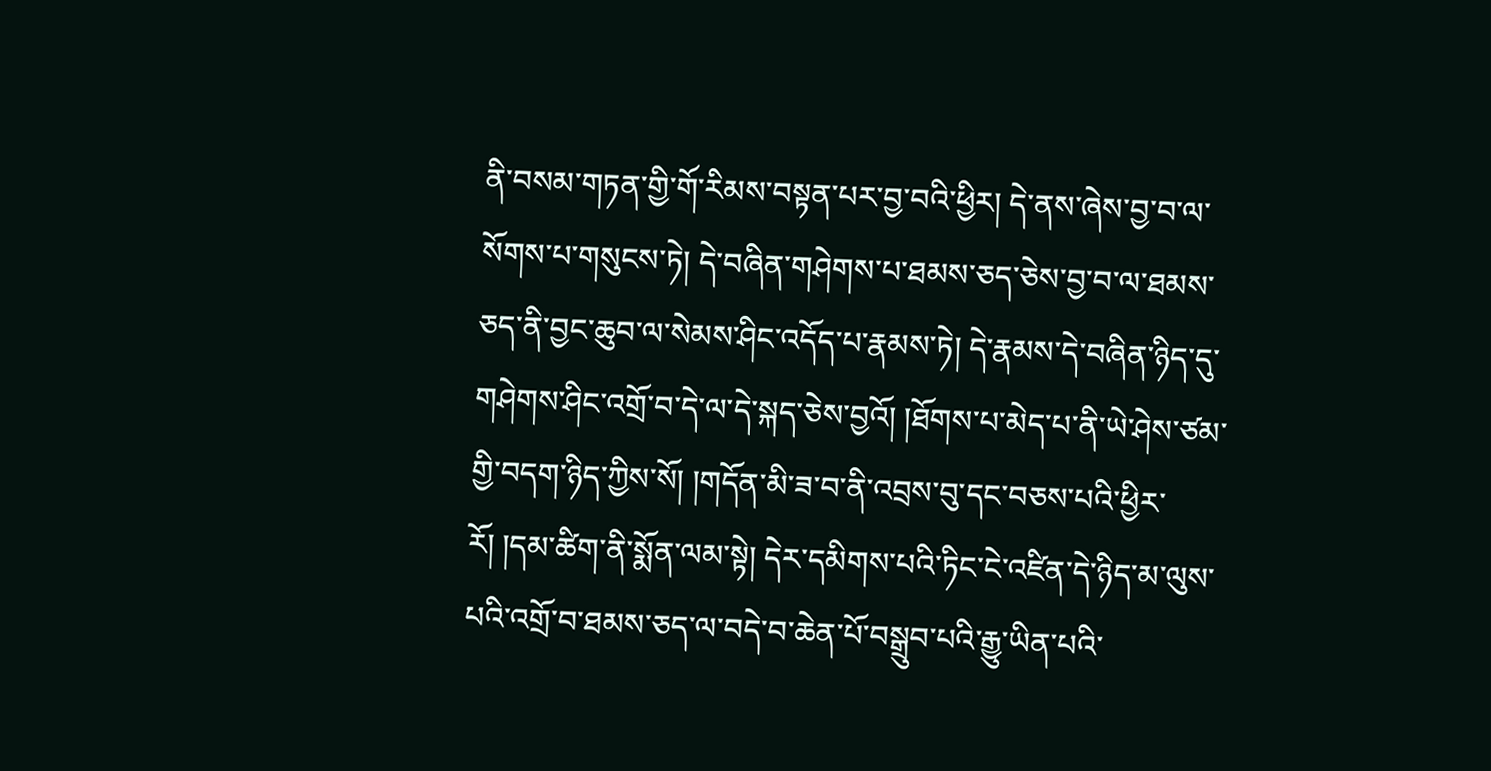ནི་བསམ་གཏན་གྱི་གོ་རིམས་བསྟན་པར་བྱ་བའི་ཕྱིར། དེ་ནས་ཞེས་བྱ་བ་ལ་སོགས་པ་གསུངས་ཏེ། དེ་བཞིན་གཤེགས་པ་ཐམས་ཅད་ཅེས་བྱ་བ་ལ་ཐམས་ཅད་ནི་བྱང་ཆུབ་ལ་སེམས་ཤིང་འདོད་པ་རྣམས་ཏེ། དེ་རྣམས་དེ་བཞིན་ཉིད་དུ་གཤེགས་ཤིང་འགྲོ་བ་དེ་ལ་དེ་སྐད་ཅེས་བྱའོ། །ཐོགས་པ་མེད་པ་ནི་ཡེ་ཤེས་ཙམ་གྱི་བདག་ཉིད་ཀྱིས་སོ། །གདོན་མི་ཟ་བ་ནི་འབྲས་བུ་དང་བཅས་པའི་ཕྱིར་རོ། །དམ་ཚིག་ནི་སྨོན་ལམ་སྟེ། དེར་དམིགས་པའི་ཏིང་ངེ་འཛིན་དེ་ཉིད་མ་ལུས་པའི་འགྲོ་བ་ཐམས་ཅད་ལ་བདེ་བ་ཆེན་པོ་བསྒྲུབ་པའི་རྒྱུ་ཡིན་པའི་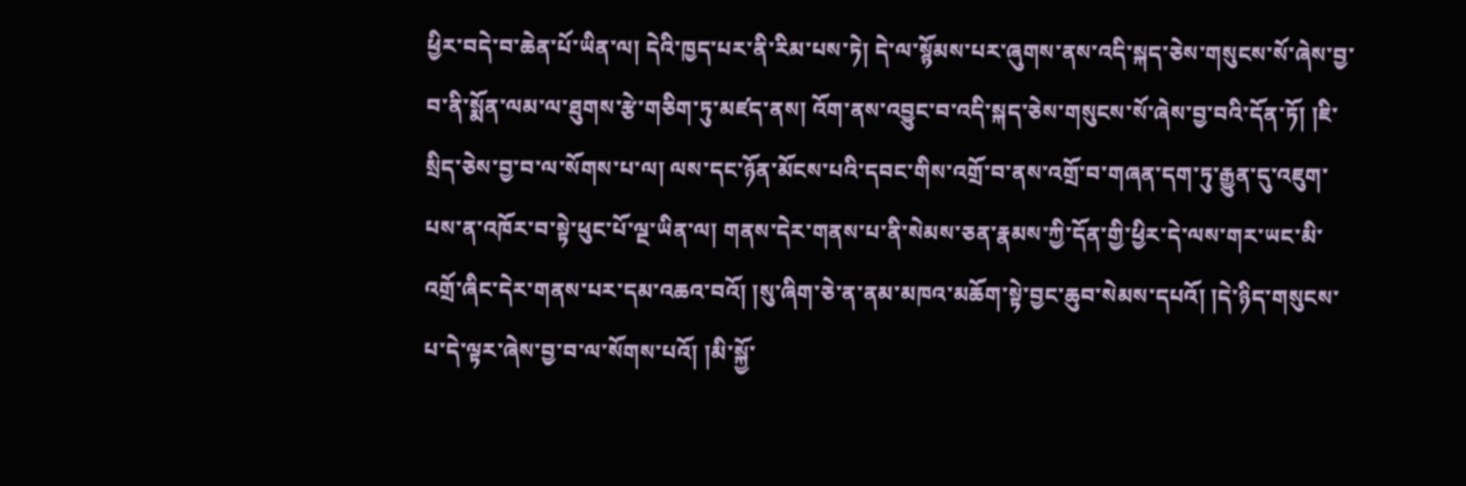ཕྱིར་བདེ་བ་ཆེན་པོ་ཡིན་ལ། དེའི་ཁྱད་པར་ནི་རིམ་པས་ཏེ། དེ་ལ་སྙོམས་པར་ཞུགས་ནས་འདི་སྐད་ཅེས་གསུངས་སོ་ཞེས་བྱ་བ་ནི་སྨོན་ལམ་ལ་ཐུགས་རྩེ་གཅིག་ཏུ་མཛད་ནས། འོག་ནས་འབྱུང་བ་འདི་སྐད་ཅེས་གསུངས་སོ་ཞེས་བྱ་བའི་དོན་ཏོ། །ཇི་སྲིད་ཅེས་བྱ་བ་ལ་སོགས་པ་ལ། ལས་དང་ཉོན་མོངས་པའི་དབང་གིས་འགྲོ་བ་ནས་འགྲོ་བ་གཞན་དག་ཏུ་རྒྱུན་དུ་འཇུག་པས་ན་འཁོར་བ་སྟེ་ཕུང་པོ་ལྔ་ཡིན་ལ། གནས་དེར་གནས་པ་ནི་སེམས་ཅན་རྣམས་ཀྱི་དོན་གྱི་ཕྱིར་དེ་ལས་གར་ཡང་མི་འགྲོ་ཞིང་དེར་གནས་པར་དམ་འཆའ་བའོ། །སུ་ཞིག་ཅེ་ན་ནམ་མཁའ་མཆོག་སྟེ་བྱང་ཆུབ་སེམས་དཔའོ། །དེ་ཉིད་གསུངས་པ་དེ་ལྟར་ཞེས་བྱ་བ་ལ་སོགས་པའོ། །མི་སྐྱོ་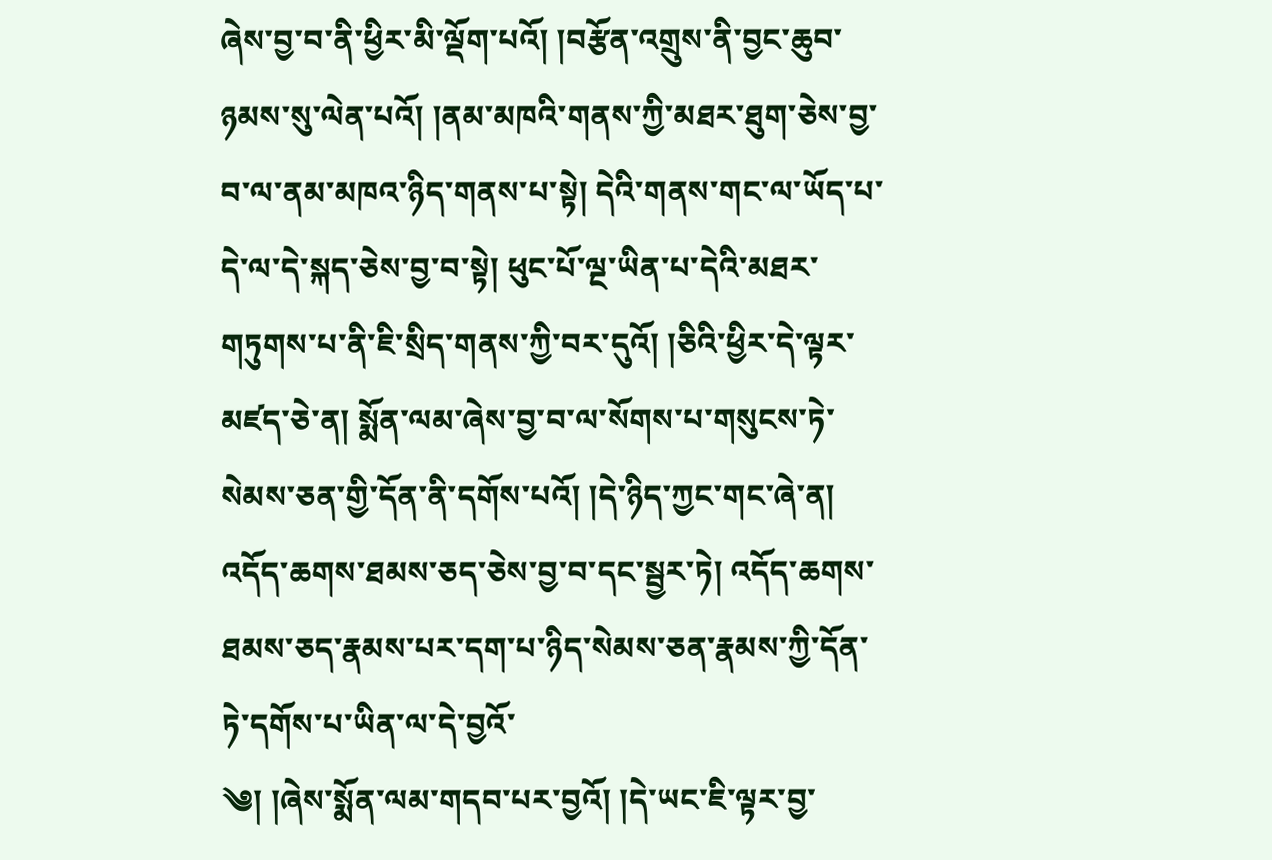ཞེས་བྱ་བ་ནི་ཕྱིར་མི་ལྡོག་པའོ། །བརྩོན་འགྲུས་ནི་བྱང་ཆུབ་ཉམས་སུ་ལེན་པའོ། །ནམ་མཁའི་གནས་ཀྱི་མཐར་ཐུག་ཅེས་བྱ་བ་ལ་ནམ་མཁའ་ཉིད་གནས་པ་སྟེ། དེའི་གནས་གང་ལ་ཡོད་པ་དེ་ལ་དེ་སྐད་ཅེས་བྱ་བ་སྟེ། ཕུང་པོ་ལྔ་ཡིན་པ་དེའི་མཐར་གཏུགས་པ་ནི་ཇི་སྲིད་གནས་ཀྱི་བར་དུའོ། །ཅིའི་ཕྱིར་དེ་ལྟར་མཛད་ཅེ་ན། སྨོན་ལམ་ཞེས་བྱ་བ་ལ་སོགས་པ་གསུངས་ཏེ་སེམས་ཅན་གྱི་དོན་ནི་དགོས་པའོ། །དེ་ཉིད་ཀྱང་གང་ཞེ་ན། འདོད་ཆགས་ཐམས་ཅད་ཅེས་བྱ་བ་དང་སྦྱར་ཏེ། འདོད་ཆགས་ཐམས་ཅད་རྣམས་པར་དག་པ་ཉིད་སེམས་ཅན་རྣམས་ཀྱི་དོན་ཏེ་དགོས་པ་ཡིན་ལ་དེ་བྱའོ་
༄། །ཞེས་སྨོན་ལམ་གདབ་པར་བྱའོ། །དེ་ཡང་ཇི་ལྟར་བྱ་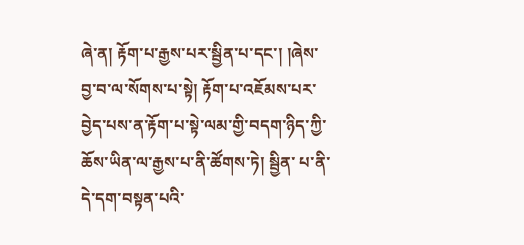ཞེ་ན། རྟོག་པ་རྒྱས་པར་སྦྱིན་པ་དང་། །ཞེས་བྱ་བ་ལ་སོགས་པ་སྟེ། རྟོག་པ་འཇོམས་པར་བྱེད་པས་ན་རྟོག་པ་སྟེ་ལམ་གྱི་བདག་ཉིད་ཀྱི་ཆོས་ཡིན་ལ་རྒྱས་པ་ནི་ཚོགས་ཏེ། སྦྱིན་ པ་ནི་དེ་དག་བསྟན་པའི་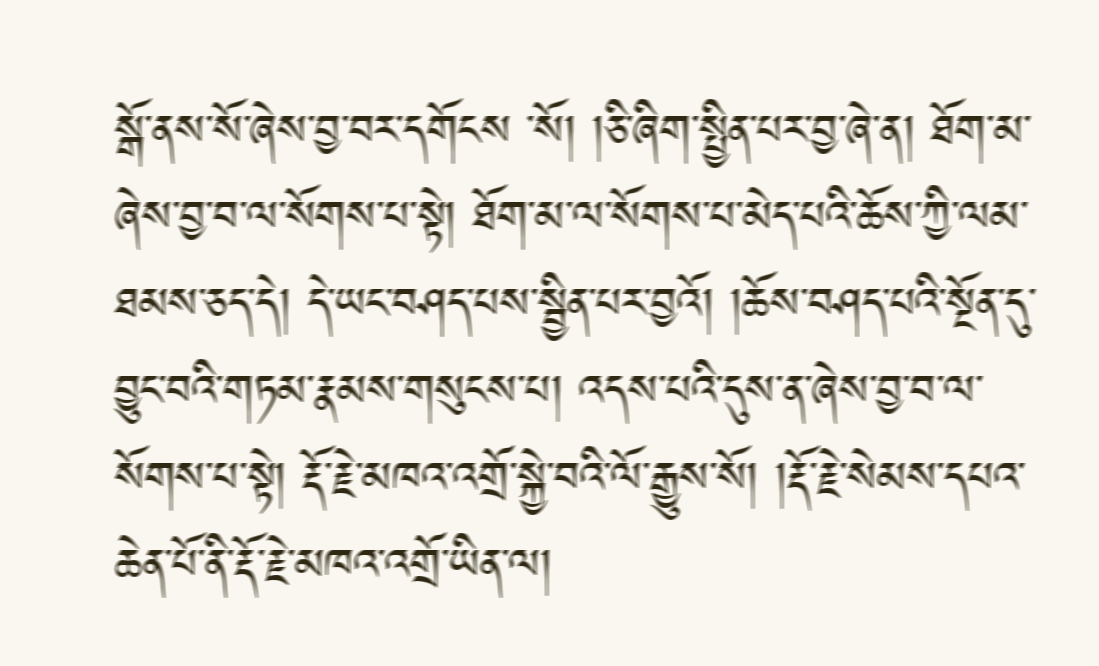སྒོ་ནས་སོ་ཞེས་བྱ་བར་དགོངས ་སོ། །ཅི་ཞིག་སྤྱིན་པར་བྱ་ཞེ་ན། ཐོག་མ་ཞེས་བྱ་བ་ལ་སོགས་པ་སྟེ། ཐོག་མ་ལ་སོགས་པ་མེད་པའི་ཆོས་ཀྱི་ལམ་ཐམས་ཅད་དེ། དེ་ཡང་བཤད་པས་སྦྱིན་པར་བྱའོ། །ཆོས་བཤད་པའི་སྔོན་དུ་བྱུང་བའི་གཏམ་རྣམས་གསུངས་པ། འདས་པའི་དུས་ན་ཞེས་བྱ་བ་ལ་སོགས་པ་སྟེ། རྡོ་རྗེ་མཁའ་འགྲོ་སྐྱེ་བའི་ལོ་རྒྱུས་སོ། །རྡོ་རྗེ་སེམས་དཔའ་ཆེན་པོ་ནི་རྡོ་རྗེ་མཁའ་འགྲོ་ཡིན་ལ།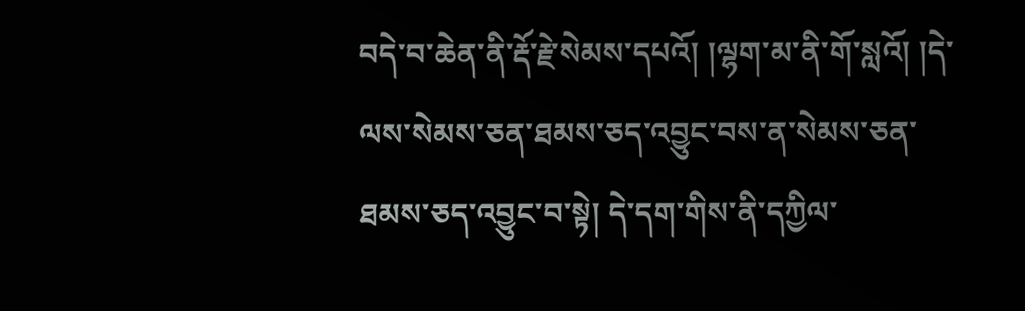བདེ་བ་ཆེན་ནི་རྡོ་རྗེ་སེམས་དཔའོ། །ལྷག་མ་ནི་གོ་སླའོ། །དེ་ལས་སེམས་ཅན་ཐམས་ཅད་འབྱུང་བས་ན་སེམས་ཅན་ཐམས་ཅད་འབྱུང་བ་སྟེ། དེ་དག་གིས་ནི་དཀྱིལ་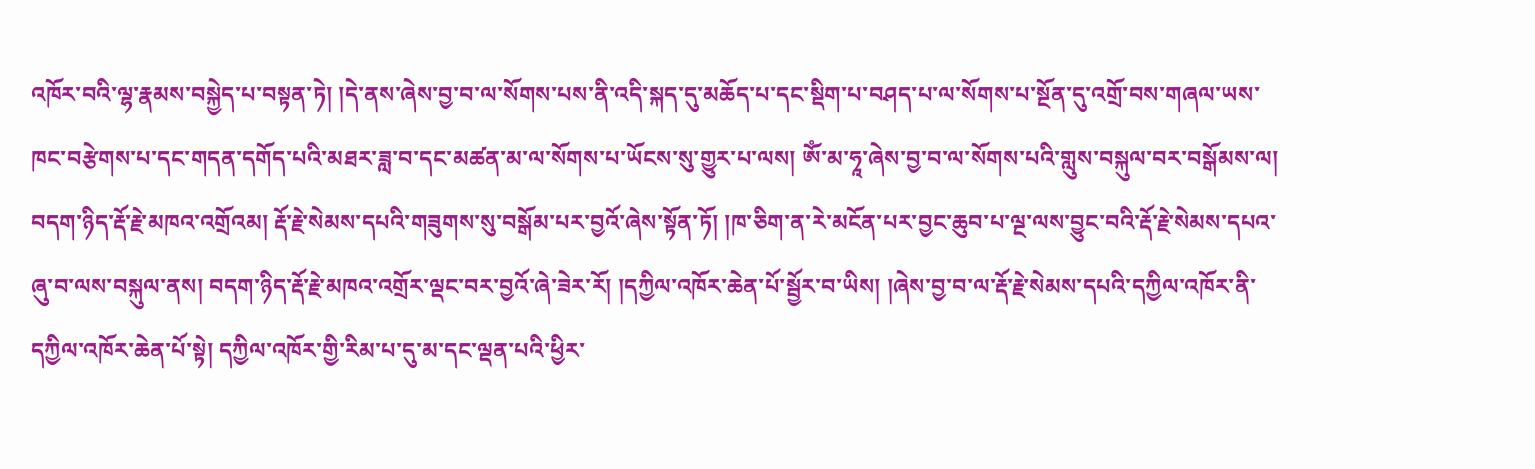འཁོར་བའི་ལྷ་རྣམས་བསྐྱེད་པ་བསྟན་ཏེ། །དེ་ནས་ཞེས་བྱ་བ་ལ་སོགས་པས་ནི་འདི་སྐད་དུ་མཆོད་པ་དང་སྡིག་པ་བཤད་པ་ལ་སོགས་པ་སྔོན་དུ་འགྲོ་བས་གཞལ་ཡས་ཁང་བརྩེགས་པ་དང་གདན་དགོད་པའི་མཐར་ཟླ་བ་དང་མཚན་མ་ལ་སོགས་པ་ཡོངས་སུ་གྱུར་པ་ལས། ཨོཾ་མ་ཧཱ་ཞེས་བྱ་བ་ལ་སོགས་པའི་གླུས་བསྐུལ་བར་བསྒོམས་ལ། བདག་ཉིད་རྡོ་རྗེ་མཁའ་འགྲོའམ། རྡོ་རྗེ་སེམས་དཔའི་གཟུགས་སུ་བསྒོམ་པར་བྱའོ་ཞེས་སྟོན་ཏོ། །ཁ་ཅིག་ན་རེ་མངོན་པར་བྱང་ཆུབ་པ་ལྔ་ལས་བྱུང་བའི་རྡོ་རྗེ་སེམས་དཔའ་ཞུ་བ་ལས་བསྐུལ་ནས། བདག་ཉིད་རྡོ་རྗེ་མཁའ་འགྲོར་ལྡང་བར་བྱའོ་ཞེ་ཟེར་རོ། །དཀྱིལ་འཁོར་ཆེན་པོ་སྦྱོར་བ་ཡིས། །ཞེས་བྱ་བ་ལ་རྡོ་རྗེ་སེམས་དཔའི་དཀྱིལ་འཁོར་ནི་དཀྱིལ་འཁོར་ཆེན་པོ་སྟེ། དཀྱིལ་འཁོར་གྱི་རིམ་པ་དུ་མ་དང་ལྡན་པའི་ཕྱིར་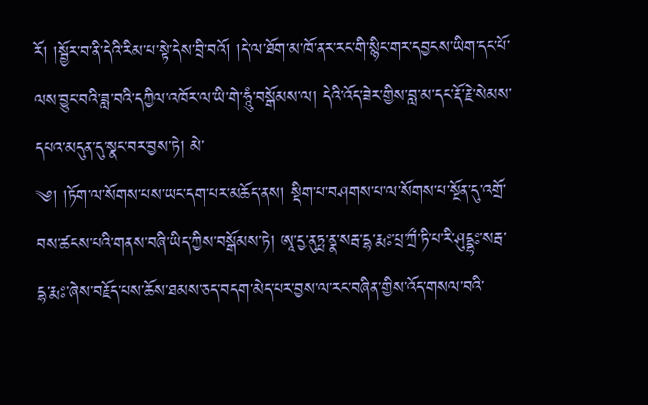རོ། །སྦྱོར་བ་ནི་དེའི་རིམ་པ་སྟེ་དེས་བྲི་བའོ། །དེ་ལ་ཐོག་མ་ཁོ་ནར་རང་གི་སྙིང་གར་དབྱངས་ཡིག་དང་པོ་ལས་བྱུང་བའི་ཟླ་བའི་དཀྱིལ་འཁོར་ལ་ཡི་གེ་ཧཱུཾ་བསྒོམས་ལ། དེའི་འོད་ཟེར་གྱིས་བླ་མ་དང་རྡོ་རྗེ་སེམས་དཔའ་མདུན་དུ་སྣང་བར་བྱས་ཏེ། མེ་
༄། །ཏོག་ལ་སོགས་པས་ཡང་དག་པར་མཆོད་ནས། སྡིག་པ་བཤགས་པ་ལ་སོགས་པ་སྔོན་དུ་འགྲོ་བས་ཚངས་པའི་གནས་བཞི་ཡིད་ཀྱིས་བསྒོམས་ཏེ། ཨཱ་དྱ་ནུཏྤ་ནྣ་སརྦ་དྷ་རྨཿ་པྲ་ཀྲྀ་ཏི་པ་རི་ཤུདྡྷཿ་སརྦ་དྷ་རྨཿ་ཞེས་བརྗོད་པས་ཆོས་ཐམས་ཅད་བདག་མེད་པར་བྱས་ལ་རང་བཞིན་གྱིས་འོད་གསལ་བའི་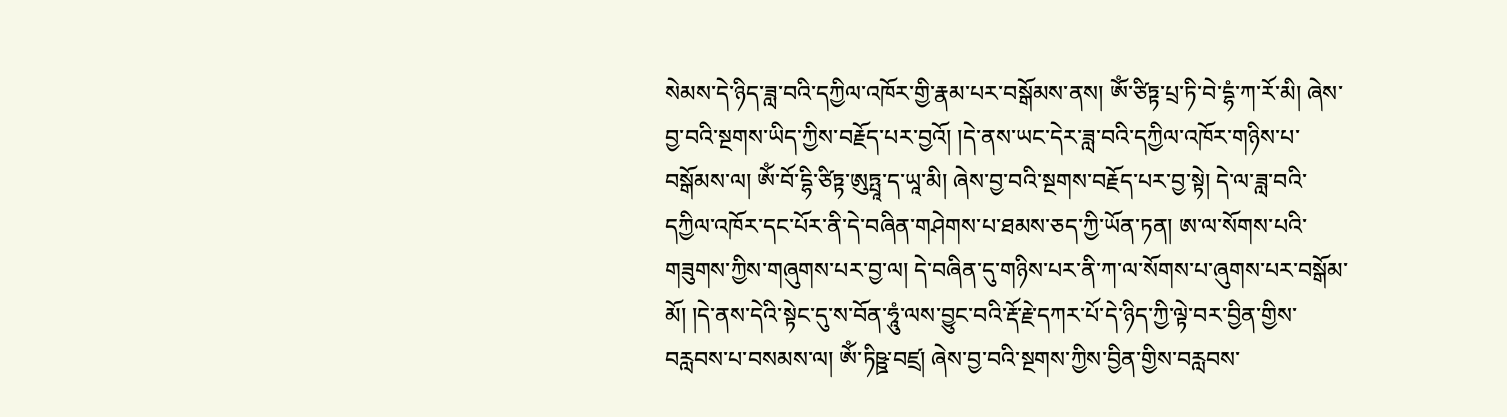སེམས་དེ་ཉིད་ཟླ་བའི་དཀྱིལ་འཁོར་གྱི་རྣམ་པར་བསྒོམས་ནས། ཨོཾ་ཙིཏྟ་པྲ་ཏི་བེ་དྷཾ་ཀ་རོ་མི། ཞེས་བྱ་བའི་སྔགས་ཡིད་ཀྱིས་བརྗོད་པར་བྱའོ། །དེ་ནས་ཡང་དེར་ཟླ་བའི་དཀྱིལ་འཁོར་གཉིས་པ་བསྒོམས་ལ། ཨོཾ་བོ་དྷི་ཙིཏྟ་ཨུཏྤཱ་ད་ཡཱ་མི། ཞེས་བྱ་བའི་སྔགས་བརྗོད་པར་བྱ་སྟེ། དེ་ལ་ཟླ་བའི་དཀྱིལ་འཁོར་དང་པོར་ནི་དེ་བཞིན་གཤེགས་པ་ཐམས་ཅད་ཀྱི་ཡོན་ཏན། ཨ་ལ་སོགས་པའི་གཟུགས་ཀྱིས་གཞུགས་པར་བྱ་ལ། དེ་བཞིན་དུ་གཉིས་པར་ནི་ཀ་ལ་སོགས་པ་ཞུགས་པར་བསྒོམ་མོ། །དེ་ནས་དེའི་སྟེང་དུ་ས་བོན་ཧཱུཾ་ལས་བྱུང་བའི་རྡོ་རྗེ་དཀར་པོ་དེ་ཉིད་ཀྱི་ལྟེ་བར་བྱིན་གྱིས་བརླབས་པ་བསམས་ལ། ཨོཾ་ཏིཥྛ་བཛྲ། ཞེས་བྱ་བའི་སྔགས་ཀྱིས་བྱིན་གྱིས་བརླབས་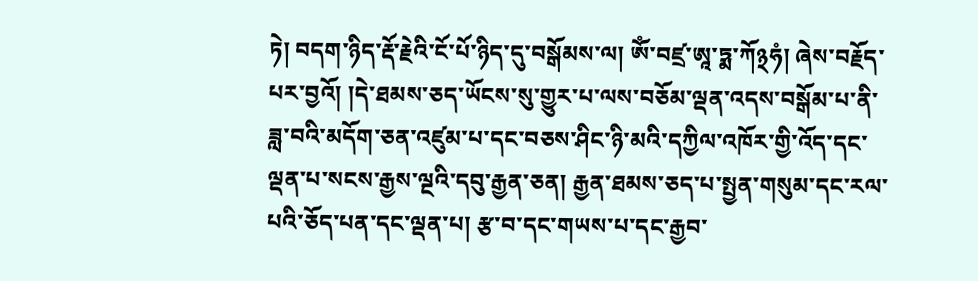ཏེ། བདག་ཉིད་རྡོ་རྗེའི་ངོ་པོ་ཉིད་དུ་བསྒོམས་ལ། ཨོཾ་བཛྲ་ཨཱ་ཏྨ་ཀོ྅ཧཾ། ཞེས་བརྗོད་པར་བྱའོ། །དེ་ཐམས་ཅད་ཡོངས་སུ་གྱུར་པ་ལས་བཅོམ་ལྡན་འདས་བསྒོམ་པ་ནི་ཟླ་བའི་མདོག་ཅན་འཛུམ་པ་དང་བཅས་ཤིང་ཉི་མའི་དཀྱིལ་འཁོར་གྱི་འོད་དང་ལྡན་པ་སངས་རྒྱས་ལྔའི་དབུ་རྒྱན་ཅན། རྒྱན་ཐམས་ཅད་པ་སྤྱན་གསུམ་དང་རལ་པའི་ཅོད་པན་དང་ལྡན་པ། རྩ་བ་དང་གཡས་པ་དང་རྒྱབ་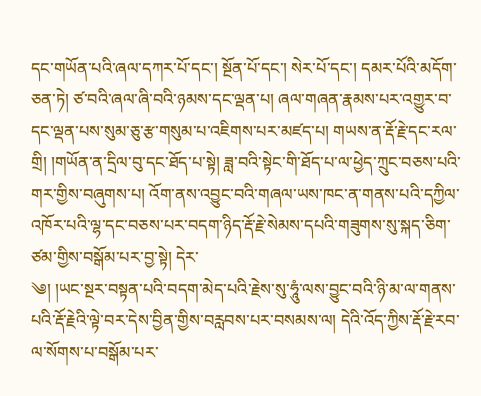དང་གཡོན་པའི་ཞལ་དཀར་པོ་དང་། སྔོན་པོ་དང་། སེར་པོ་དང་། དམར་པོའི་མདོག་ཅན་ཏེ། ཙ་བའི་ཞལ་ཞི་བའི་ཉམས་དང་ལྡན་པ། ཞལ་གཞན་རྣམས་པར་འགྱུར་བ་དང་ལྡན་པས་སུམ་ཅུ་རྩ་གསུམ་པ་འཇིགས་པར་མཛད་པ། གཡས་ན་རྡོ་རྗེ་དང་རལ་གྲི། །གཡོན་ན་དྲིལ་བུ་དང་ཐོད་པ་སྟེ། ཟླ་བའི་སྟེང་གི་ཐོད་པ་ལ་ཕྱེད་ཀྲུང་བཅས་པའི་གར་གྱིས་བཞུགས་པ། འོག་ནས་འབྱུང་བའི་གཞལ་ཡས་ཁང་ན་གནས་པའི་དཀྱིལ་འཁོར་པའི་ལྷ་དང་བཅས་པར་བདག་ཉིད་རྡོ་རྗེ་སེམས་དཔའི་གཟུགས་སུ་སྐད་ཅིག་ཙམ་གྱིས་བསྒོམ་པར་བྱ་སྟེ། དེར་
༄། །ཡང་སྔར་བསྟན་པའི་བདག་མེད་པའི་རྗེས་སུ་ཧཱུཾ་ལས་བྱུང་བའི་ཉི་མ་ལ་གནས་པའི་རྡོ་རྗེའི་ལྟེ་བར་དེས་བྱིན་གྱིས་བརླབས་པར་བསམས་ལ། དེའི་འོད་ཀྱིས་རྡོ་རྗེ་རབ་ལ་སོགས་པ་བསྒོམ་པར་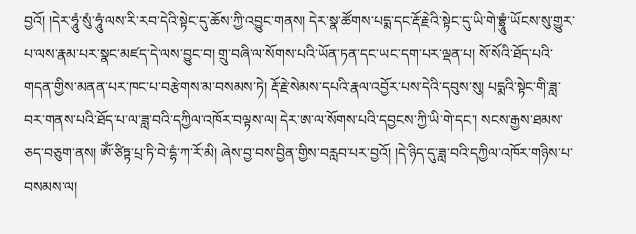བྱའོ། །དེར་ཧཱུཾ་སུཾ་ཧཱུཾ་ལས་རི་རབ་དེའི་སྟེང་དུ་ཆོས་ཀྱི་འབྱུང་གནས། དེར་སྣ་ཚོགས་པདྨ་དང་རྡོ་རྗེའི་སྟེང་དུ་ཡི་གེ་བྷྲཱུཾ་ཡོངས་སུ་གྱུར་པ་ལས་རྣམ་པར་སྣང་མཛད་དེ་ལས་བྱུང་བ། གྲུ་བཞི་ལ་སོགས་པའི་ཡོན་ཏན་དང་ཡང་དག་པར་ལྡན་པ། སོ་སོའི་ཐོད་པའི་གདན་གྱིས་མནན་པར་ཁང་པ་བརྩེགས་མ་བསམས་ཏེ། རྡོ་རྗེ་སེམས་དཔའི་རྣལ་འབྱོར་པས་དེའི་དབུས་སུ། པདྨའི་སྟེང་གི་ཟླ་བར་གནས་པའི་ཐོད་པ་ལ་ཟླ་བའི་དཀྱིལ་འཁོར་བལྟས་ལ། དེར་ཨ་ལ་སོགས་པའི་དབྱངས་ཀྱི་ཡི་གེ་དང་། སངས་རྒྱས་ཐམས་ཅད་བཅུག་ནས། ཨོཾ་ཙིཏྟ་པྲ་ཏི་བེ་དྷཾ་ཀ་རོ་མི། ཞེས་བྱ་བས་བྱིན་གྱིས་བརླབ་པར་བྱའོ། །དེ་ཉིད་དུ་ཟླ་བའི་དཀྱིལ་འཁོར་གཉིས་པ་བསམས་ལ།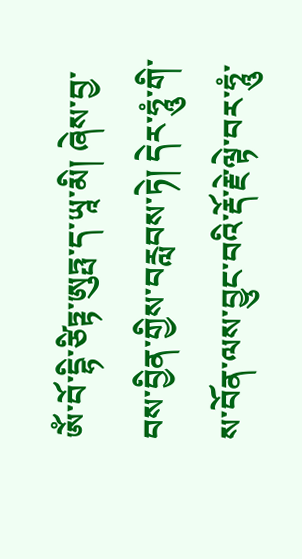ཨོཾ་བོ་དྷི་ཙིཏྟ་ཨུཏྤ་ད་ཡཱ་མི། ཞེས་བྱ་བས་བྱིན་གྱིས་བརླབས་ཏེ། དེར་ཧཱུཾ་གི་ས་བོན་ལས་བྱུང་བའི་རྡོ་རྗེ་ལྟེ་བར་ཧཱུཾ་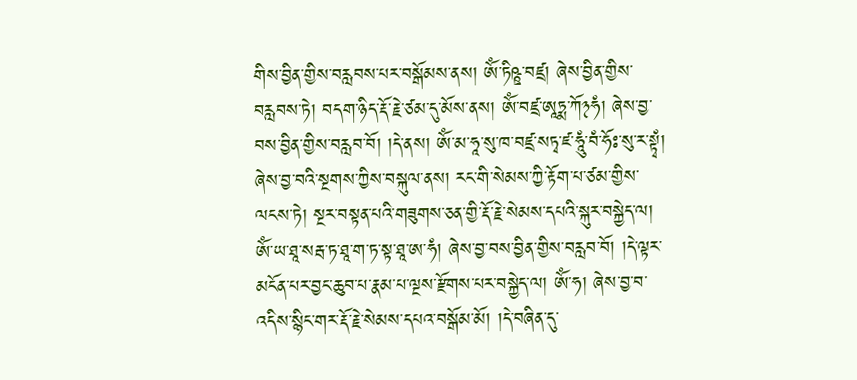གིས་བྱིན་གྱིས་བརླབས་པར་བསྒོམས་ནས། ཨོཾ་ཏིཥྛ་བཛྲ། ཞེས་བྱིན་གྱིས་བརླབས་ཏེ། བདག་ཉིད་རྡོ་རྗེ་ཙམ་དུ་མོས་ནས། ཨོཾ་བཛྲ་ཨཱཏྨ་ཀོ྅ཧཾ། ཞེས་བྱ་བས་བྱིན་གྱིས་བརླབ་བོ། །དེ་ནས། ཨོཾ་མ་ཧཱ་སུ་ཁ་བཛྲ་སཏྭ་ཛ་ཧཱུཾ་བཾ་ཧོཿ་སུ་ར་སྟྭཾ། ཞེས་བྱ་བའི་སྔགས་ཀྱིས་བསྐུལ་ནས། རང་གི་སེམས་ཀྱི་རྟོག་པ་ཙམ་གྱིས་ལངས་ཏེ། སྔར་བསྟན་པའི་གཟུགས་ཅན་གྱི་རྡོ་རྗེ་སེམས་དཔའི་སྐུར་བསྐྱེད་ལ། ཨོཾ་ཡ་ཐཱ་སརྦ་ཏ་ཐཱ་ག་ཏ་སྟ་ཐཱ་ཨ་ཧཾ། ཞེས་བྱ་བས་བྱིན་གྱིས་བརླབ་བོ། །དེ་ལྟར་མངོན་པར་བྱང་ཆུབ་པ་རྣམ་པ་ལྔས་རྫོགས་པར་བསྐྱེད་ལ། ཨོཾ་ཧ། ཞེས་བྱ་བ་འདིས་སྙིང་གར་རྡོ་རྗེ་སེམས་དཔའ་བསྒོམ་མོ། །དེ་བཞིན་དུ་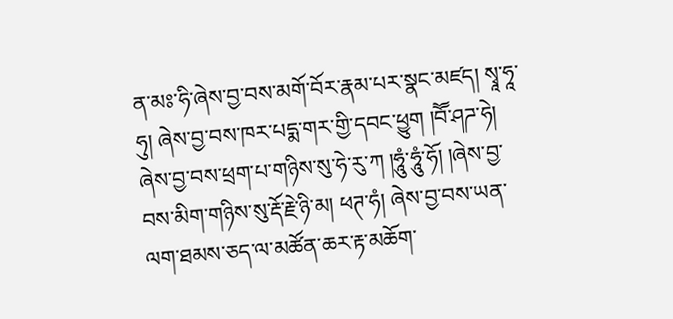ན་མཿ་ཧི་ཞེས་བྱ་བས་མགོ་བོར་རྣམ་པར་སྣང་མཛད། སྭཱ་ཧཱ་ཧུ། ཞེས་བྱ་བས་ཁར་པདྨ་གར་གྱི་དབང་ཕྱུག །བཽ་ཤཌ་ཧེ། ཞེས་བྱ་བས་ཕྲག་པ་གཉིས་སུ་ཧེ་རུ་ཀ །ཧཱུཾ་ཧཱུཾ་ཧོ། །ཞེས་བྱ་བས་མིག་གཉིས་སུ་རྡོ་རྗེ་ཉི་མ། ཕཊ་ཧཾ། ཞེས་བྱ་བས་ཡན་ལག་ཐམས་ཅད་ལ་མཚོན་ཆར་རྟ་མཆོག་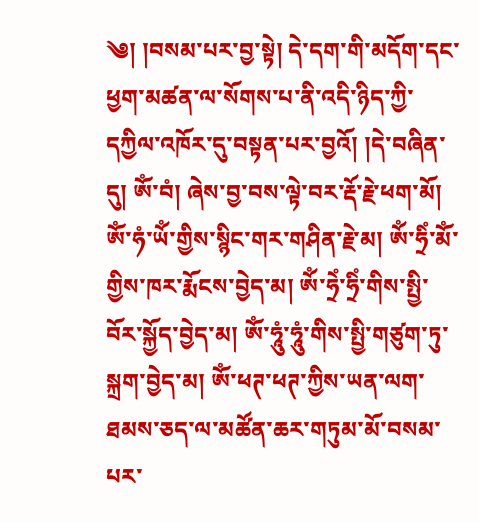༄། །བསམ་པར་བྱ་སྟེ། དེ་དག་གི་མདོག་དང་ཕྱག་མཚན་ལ་སོགས་པ་ནི་འདི་ཉིད་ཀྱི་དཀྱིལ་འཁོར་དུ་བསྟན་པར་བྱའོ། །དེ་བཞིན་དུ། ཨོཾ་བཾ། ཞེས་བྱ་བས་ལྟེ་བར་རྡོ་རྗེ་ཕག་མོ། ཨོཾ་ཧཾ་ཡོཾ་གྱིས་སྙིང་གར་གཤིན་རྗེ་མ། ཨོཾ་ཧྲིཾ་མོཾ་གྱིས་ཁར་རྨོངས་བྱེད་མ། ཨོཾ་ཧྲེཾ་ཧྲིཾ་གིས་སྤྱི་བོར་སྐྱོད་བྱེད་མ། ཨོཾ་ཧཱུཾ་ཧཱུཾ་གིས་སྤྱི་གཙུག་ཏུ་སྐྲག་བྱེད་མ། ཨོཾ་ཕཊ་ཕཊ་ཀྱིས་ཡན་ལག་ཐམས་ཅད་ལ་མཚོན་ཆར་གཏུམ་མོ་བསམ་པར་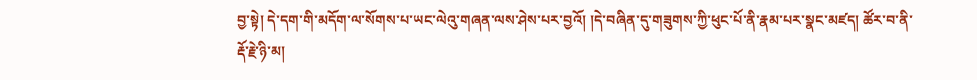བྱ་སྟེ། དེ་དག་གི་མདོག་ལ་སོགས་པ་ཡང་ལེའུ་གཞན་ལས་ཤེས་པར་བྱའོ། །དེ་བཞིན་དུ་གཟུགས་ཀྱི་ཕུང་པོ་ནི་རྣམ་པར་སྣང་མཛད། ཚོར་བ་ནི་རྡོ་རྗེ་ཉི་མ།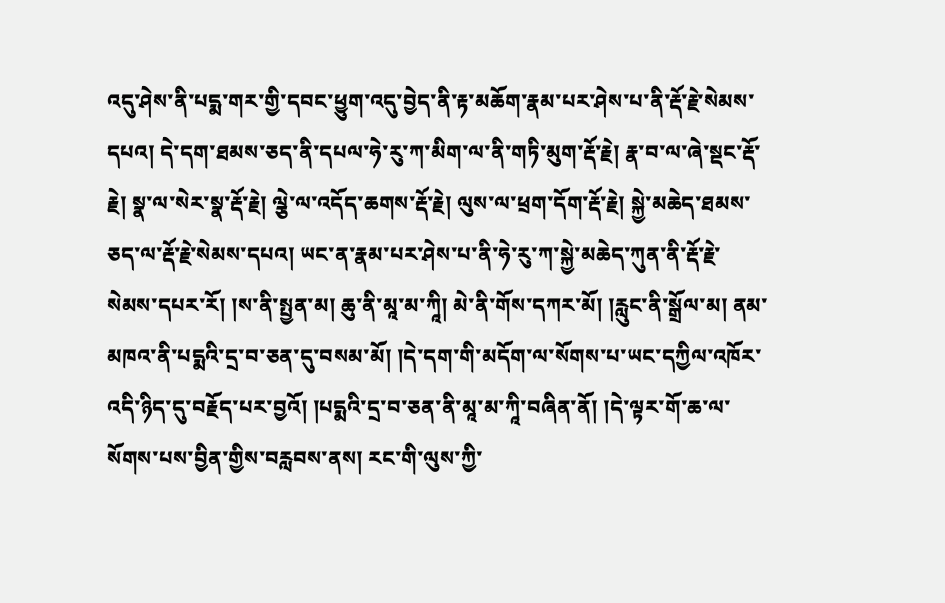འདུ་ཤེས་ནི་པདྨ་གར་གྱི་དབང་ཕྱུག་འདུ་བྱེད་ནི་རྟ་མཆོག་རྣམ་པར་ཤེས་པ་ནི་རྡོ་རྗེ་སེམས་དཔའ། དེ་དག་ཐམས་ཅད་ནི་དཔལ་ཧེ་རུ་ཀ་མིག་ལ་ནི་གཏི་མུག་རྡོ་རྗེ། རྣ་བ་ལ་ཞེ་སྡང་རྡོ་རྗེ། སྣ་ལ་སེར་སྣ་རྡོ་རྗེ། ལྕེ་ལ་འདོད་ཆགས་རྡོ་རྗེ། ལུས་ལ་ཕྲག་དོག་རྡོ་རྗེ། སྐྱེ་མཆེད་ཐམས་ཅད་ལ་རྡོ་རྗེ་སེམས་དཔའ། ཡང་ན་རྣམ་པར་ཤེས་པ་ནི་ཧེ་རུ་ཀ་སྐྱེ་མཆེད་ཀུན་ནི་རྡོ་རྗེ་སེམས་དཔར་རོ། །ས་ནི་སྤྱན་མ། ཆུ་ནི་མཱ་མ་ཀཱི། མེ་ནི་གོས་དཀར་མོ། །རླུང་ནི་སྒྲོལ་མ། ནམ་མཁའ་ནི་པདྨའི་དྲ་བ་ཅན་དུ་བསམ་མོ། །དེ་དག་གི་མདོག་ལ་སོགས་པ་ཡང་དཀྱིལ་འཁོར་འདི་ཉིད་དུ་བརྗོད་པར་བྱའོ། །པདྨའི་དྲ་བ་ཅན་ནི་མཱ་མ་ཀཱི་བཞིན་ནོ། །དེ་ལྟར་གོ་ཆ་ལ་སོགས་པས་བྱིན་གྱིས་བརླབས་ནས། རང་གི་ལུས་ཀྱི་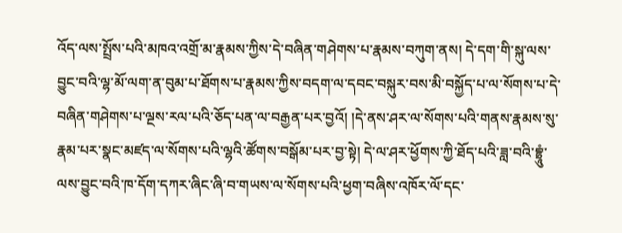འོད་ལས་སྤྲོས་པའི་མཁའ་འགྲོ་མ་རྣམས་ཀྱིས་དེ་བཞིན་གཤེགས་པ་རྣམས་བཀུག་ནས། དེ་དག་གི་སྐུ་ལས་བྱུང་བའི་ལྷ་མོ་ལག་ན་བུམ་པ་ཐོགས་པ་རྣམས་ཀྱིས་བདག་ལ་དབང་བསྐུར་བས་མི་བསྐྱོད་པ་ལ་སོགས་པ་དེ་བཞིན་གཤེགས་པ་ལྔས་རལ་པའི་ཅོད་པན་ལ་བརྒྱན་པར་བྱའོ། །དེ་ནས་ཤར་ལ་སོགས་པའི་གནས་རྣམས་སུ་རྣམ་པར་སྣང་མཛད་ལ་སོགས་པའི་ལྷའི་ཚོགས་བསྒོམ་པར་བྱ་སྟེ། དེ་ལ་ཤར་ཕྱོགས་ཀྱི་ཐོད་པའི་ཟླ་བའི་བྷྲཱུཾ་ལས་བྱུང་བའི་ཁ་དོག་དཀར་ཞིང་ཞི་བ་གཡས་ལ་སོགས་པའི་ཕྱག་བཞིས་འཁོར་ལོ་དང་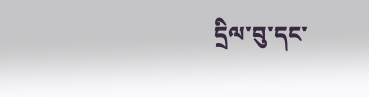དྲིལ་བུ་དང་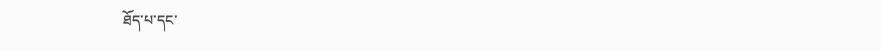ཐོད་པ་དང་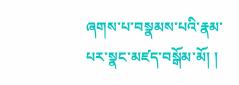ཞགས་པ་བསྣམས་པའི་རྣམ་པར་སྣང་མཛད་བསྒོམ་མོ། །